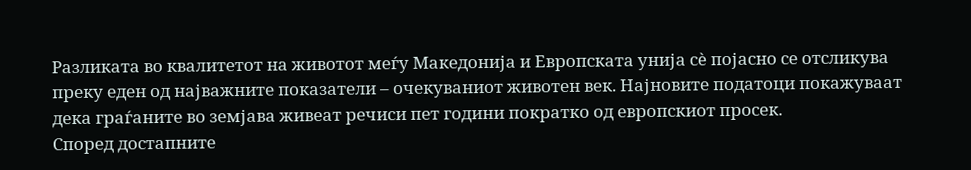Разликата во квалитетот на животот меѓу Македонија и Европската унија сè појасно се отсликува преку еден од најважните показатели – очекуваниот животен век. Најновите податоци покажуваат дека граѓаните во земјава живеат речиси пет години пократко од европскиот просек.
Според достапните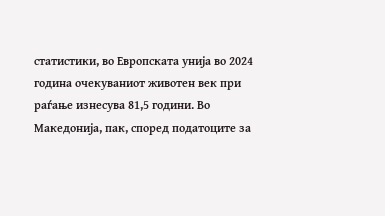статистики, во Европската унија во 2024 година очекуваниот животен век при раѓање изнесува 81,5 години. Во Македонија, пак, според податоците за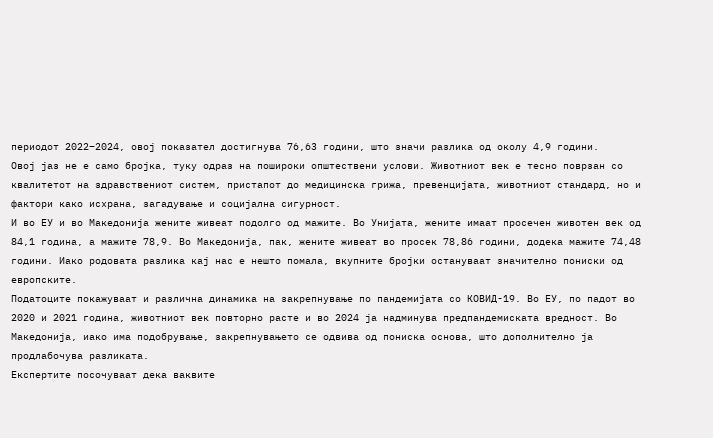периодот 2022–2024, овој показател достигнува 76,63 години, што значи разлика од околу 4,9 години.
Овој јаз не е само бројка, туку одраз на пошироки општествени услови. Животниот век е тесно поврзан со квалитетот на здравствениот систем, пристапот до медицинска грижа, превенцијата, животниот стандард, но и фактори како исхрана, загадување и социјална сигурност.
И во ЕУ и во Македонија жените живеат подолго од мажите. Во Унијата, жените имаат просечен животен век од 84,1 година, а мажите 78,9. Во Македонија, пак, жените живеат во просек 78,86 години, додека мажите 74,48 години. Иако родовата разлика кај нас е нешто помала, вкупните бројки остануваат значително пониски од европските.
Податоците покажуваат и различна динамика на закрепнување по пандемијата со КОВИД-19. Во ЕУ, по падот во 2020 и 2021 година, животниот век повторно расте и во 2024 ја надминува предпандемиската вредност. Во Македонија, иако има подобрување, закрепнувањето се одвива од пониска основа, што дополнително ја продлабочува разликата.
Експертите посочуваат дека ваквите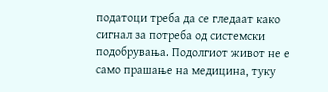податоци треба да се гледаат како сигнал за потреба од системски подобрувања. Подолгиот живот не е само прашање на медицина, туку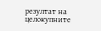резултат на целокупните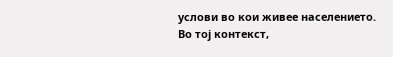услови во кои живее населението.
Во тој контекст,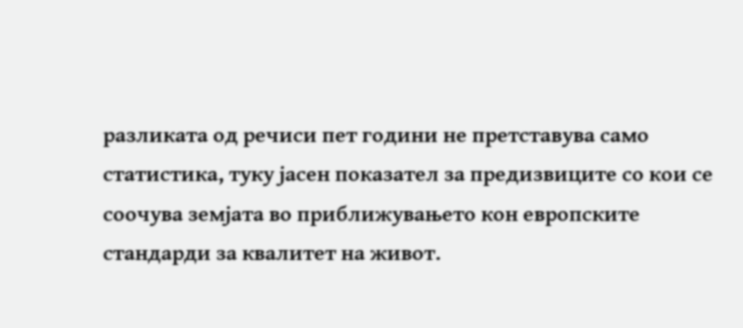разликата од речиси пет години не претставува само статистика, туку јасен показател за предизвиците со кои се соочува земјата во приближувањето кон европските стандарди за квалитет на живот.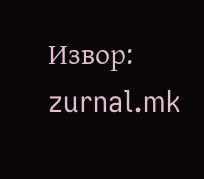Извор: zurnal.mk